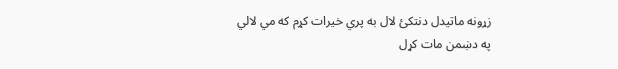زړونه ماتیدل دنتکئ لال به پري خيرات کړم که مي لالي په دښمن مات کړل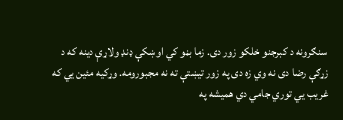سنګرونه د کبرجنو خلکو زور دی. زما بڼو کي اوښکې ډنډ ولاړې دینه که د زړګې رضا دی نه وي زه دی په زور تیښتې ته نه مجبورومه. وړکيه مئین يي که غريب يي توري جامي دي هميشه په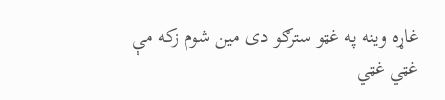غاړه وينه په غټو سترګو دی مین شوم زكه مې غټي غټي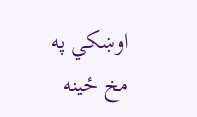اوښكي په مخ ځینه